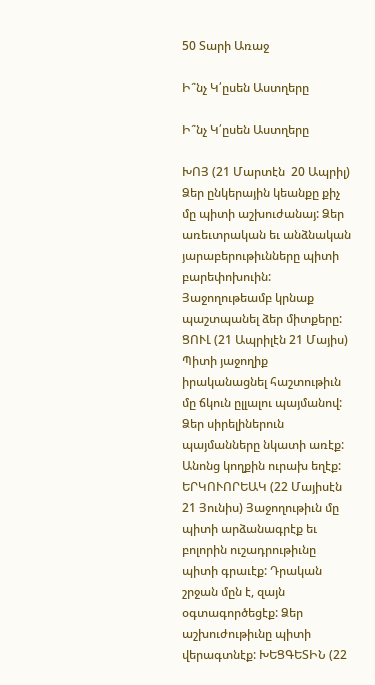50 Տարի Առաջ

Ի՞նչ Կ՛ըսեն Աստղերը

Ի՞նչ Կ՛ըսեն Աստղերը

ԽՈՅ (21 Մարտէն  20 Ապրիլ) Ձեր ընկերային կեանքը քիչ մը պիտի աշխուժանայ: Ձեր առեւտրական եւ անձնական յարաբերութիւնները պիտի բարեփոխուին: Յաջողութեամբ կրնաք պաշտպանել ձեր միտքերը: ՑՈՒԼ (21 Ապրիլէն 21 Մայիս) Պիտի յաջողիք իրականացնել հաշտութիւն մը ճկուն ըլլալու պայմանով: Ձեր սիրելիներուն պայմանները նկատի առէք: Անոնց կողքին ուրախ եղէք: ԵՐԿՈՒՈՐԵԱԿ (22 Մայիսէն 21 Յունիս) Յաջողութիւն մը պիտի արձանագրէք եւ բոլորին ուշադրութիւնը պիտի գրաւէք: Դրական շրջան մըն է, զայն օգտագործեցէք: Ձեր աշխուժութիւնը պիտի վերագտնէք: ԽԵՑԳԵՏԻՆ (22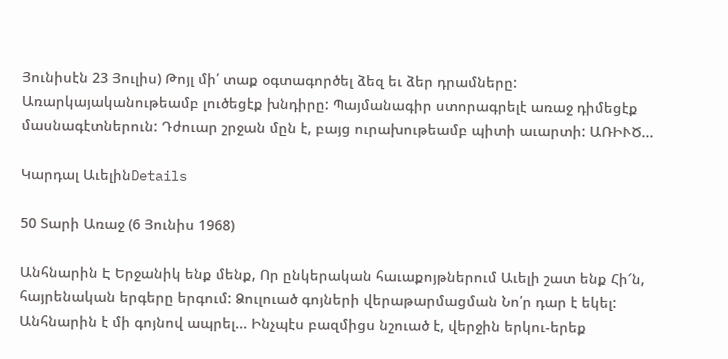Յունիսէն 23 Յուլիս) Թոյլ մի՛ տաք օգտագործել ձեզ եւ ձեր դրամները: Առարկայականութեամբ լուծեցէք խնդիրը: Պայմանագիր ստորագրելէ առաջ դիմեցէք մասնագէտներուն: Դժուար շրջան մըն է, բայց ուրախութեամբ պիտի աւարտի: ԱՌԻՒԾ...

Կարդալ ԱւելինDetails

50 Տարի Առաջ (6 Յունիս 1968)

Անհնարին Է Երջանիկ ենք մենք, Որ ընկերական հաւաքոյթներում Աւելի շատ ենք Հի՜ն, հայրենական երգերը երգում: Ձուլուած գոյների վերաթարմացման Նո՛ր դար է եկել: Անհնարին է մի գոյնով ապրել... Ինչպէս բազմիցս նշուած է, վերջին երկու-երեք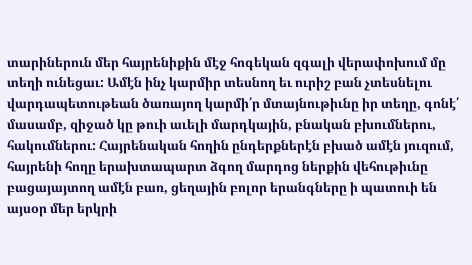տարիներուն մեր հայրենիքին մէջ հոգեկան զգալի վերափոխում մը տեղի ունեցաւ: Ամէն ինչ կարմիր տեսնող եւ ուրիշ բան չտեսնելու վարդապետութեան ծառայող կարմի՛ր մտայնութիւնը իր տեղը, գոնէ՛ մասամբ, զիջած կը թուի աւելի մարդկային, բնական բխումներու, հակումներու: Հայրենական հողին ընդերքներէն բխած ամէն յուզում, հայրենի հողը երախտապարտ ձգող մարդոց ներքին վեհութիւնը բացայայտող ամէն բառ, ցեղային բոլոր երանգները ի պատուի են այսօր մեր երկրի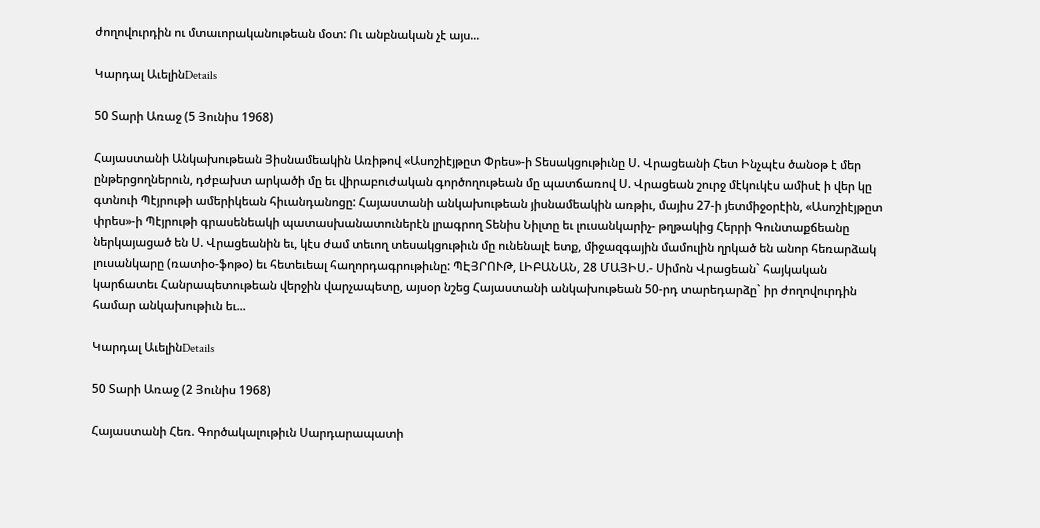ժողովուրդին ու մտաւորականութեան մօտ: Ու անբնական չէ այս...

Կարդալ ԱւելինDetails

50 Տարի Առաջ (5 Յունիս 1968)

Հայաստանի Անկախութեան Յիսնամեակին Առիթով «Ասոշիէյթըտ Փրես»-ի Տեսակցութիւնը Ս. Վրացեանի Հետ Ինչպէս ծանօթ է մեր ընթերցողներուն, դժբախտ արկածի մը եւ վիրաբուժական գործողութեան մը պատճառով Ս. Վրացեան շուրջ մէկուկէս ամիսէ ի վեր կը գտնուի Պէյրութի ամերիկեան հիւանդանոցը: Հայաստանի անկախութեան յիսնամեակին առթիւ, մայիս 27-ի յետմիջօրէին, «Ասոշիէյթըտ փրես»-ի Պէյրութի գրասենեակի պատասխանատուներէն լրագրող Տենիս Նիլտը եւ լուսանկարիչ- թղթակից Հերրի Գունտաքճեանը ներկայացած են Ս. Վրացեանին եւ, կէս ժամ տեւող տեսակցութիւն մը ունենալէ ետք, միջազգային մամուլին ղրկած են անոր հեռարձակ լուսանկարը (ռատիօ-ֆոթօ) եւ հետեւեալ հաղորդագրութիւնը: ՊԷՅՐՈՒԹ, ԼԻԲԱՆԱՆ, 28 ՄԱՅԻՍ.- Սիմոն Վրացեան` հայկական կարճատեւ Հանրապետութեան վերջին վարչապետը, այսօր նշեց Հայաստանի անկախութեան 50-րդ տարեդարձը` իր ժողովուրդին համար անկախութիւն եւ...

Կարդալ ԱւելինDetails

50 Տարի Առաջ (2 Յունիս 1968)

Հայաստանի Հեռ. Գործակալութիւն Սարդարապատի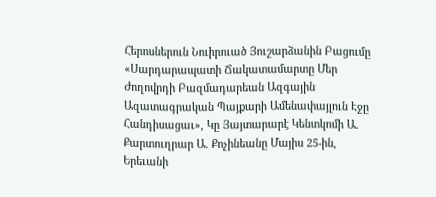Հերոսներուն Նուիրուած Յուշարձանին Բացումը «Սարդարապատի Ճակատամարտը Մեր Ժողովրդի Բազմադարեան Ազգային Ազատագրական Պայքարի Ամենափայլուն Էջը Հանդիսացաւ», Կը Յայտարարէ Կենտկոմի Ա. Քարտուղրար Ա. Քոչինեանը Մայիս 25-ին, Երեւանի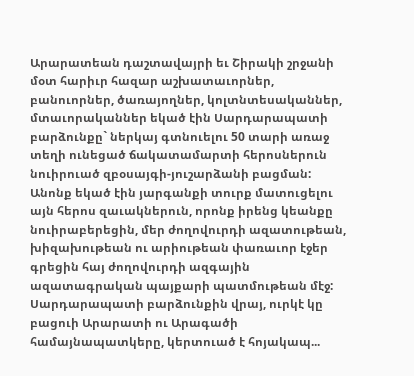Արարատեան դաշտավայրի եւ Շիրակի շրջանի մօտ հարիւր հազար աշխատաւորներ, բանուորներ, ծառայողներ, կոլտնտեսականներ, մտաւորականներ եկած էին Սարդարապատի բարձունքը` ներկայ գտնուելու 50 տարի առաջ տեղի ունեցած ճակատամարտի հերոսներուն նուիրուած զբօսայգի-յուշարձանի բացման: Անոնք եկած էին յարգանքի տուրք մատուցելու այն հերոս զաւակներուն, որոնք իրենց կեանքը նուիրաբերեցին, մեր ժողովուրդի ազատութեան, խիզախութեան ու արիութեան փառաւոր էջեր գրեցին հայ ժողովուրդի ազգային ազատագրական պայքարի պատմութեան մէջ: Սարդարապատի բարձունքին վրայ, ուրկէ կը բացուի Արարատի ու Արագածի համայնապատկերը, կերտուած է հոյակապ...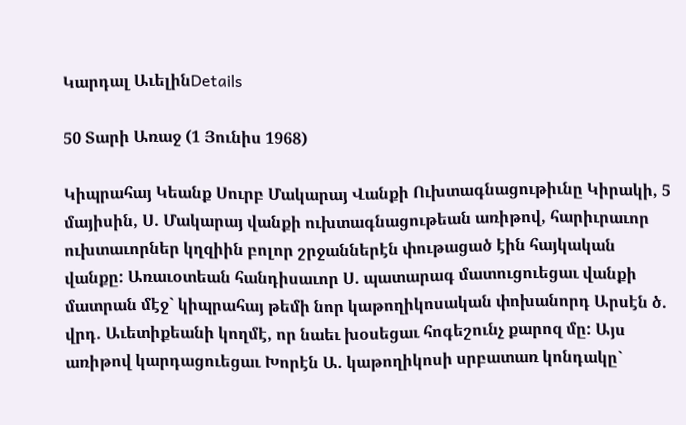Կարդալ ԱւելինDetails

50 Տարի Առաջ (1 Յունիս 1968)

Կիպրահայ Կեանք Սուրբ Մակարայ Վանքի Ուխտագնացութիւնը Կիրակի, 5 մայիսին, Ս. Մակարայ վանքի ուխտագնացութեան առիթով, հարիւրաւոր ուխտաւորներ կղզիին բոլոր շրջաններէն փութացած էին հայկական վանքը: Առաւօտեան հանդիսաւոր Ս. պատարագ մատուցուեցաւ վանքի մատրան մէջ` կիպրահայ թեմի նոր կաթողիկոսական փոխանորդ Արսէն ծ. վրդ. Աւետիքեանի կողմէ, որ նաեւ խօսեցաւ հոգեշունչ քարոզ մը: Այս առիթով կարդացուեցաւ Խորէն Ա. կաթողիկոսի սրբատառ կոնդակը`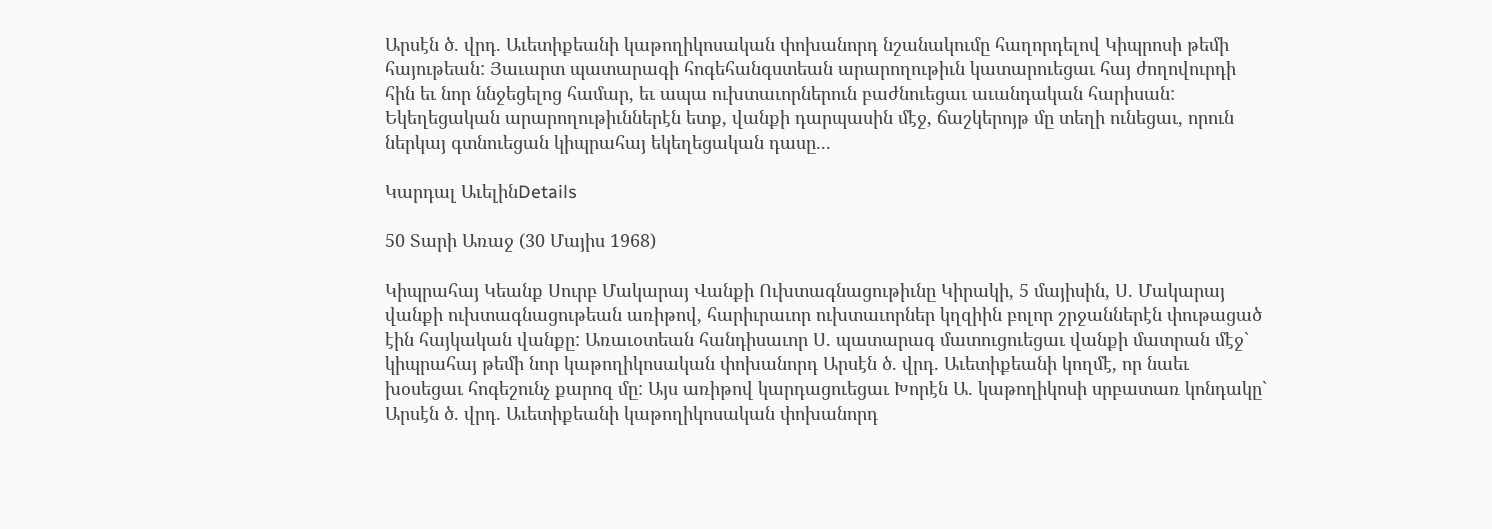Արսէն ծ. վրդ. Աւետիքեանի կաթողիկոսական փոխանորդ նշանակումը հաղորդելով Կիպրոսի թեմի հայութեան: Յաւարտ պատարագի հոգեհանգստեան արարողութիւն կատարուեցաւ հայ ժողովուրդի հին եւ նոր ննջեցելոց համար, եւ ապա ուխտաւորներուն բաժնուեցաւ աւանդական հարիսան: Եկեղեցական արարողութիւններէն ետք, վանքի դարպասին մէջ, ճաշկերոյթ մը տեղի ունեցաւ, որուն ներկայ գտնուեցան կիպրահայ եկեղեցական դասը...

Կարդալ ԱւելինDetails

50 Տարի Առաջ (30 Մայիս 1968)

Կիպրահայ Կեանք Սուրբ Մակարայ Վանքի Ուխտագնացութիւնը Կիրակի, 5 մայիսին, Ս. Մակարայ վանքի ուխտագնացութեան առիթով, հարիւրաւոր ուխտաւորներ կղզիին բոլոր շրջաններէն փութացած էին հայկական վանքը: Առաւօտեան հանդիսաւոր Ս. պատարագ մատուցուեցաւ վանքի մատրան մէջ` կիպրահայ թեմի նոր կաթողիկոսական փոխանորդ Արսէն ծ. վրդ. Աւետիքեանի կողմէ, որ նաեւ խօսեցաւ հոգեշունչ քարոզ մը: Այս առիթով կարդացուեցաւ Խորէն Ա. կաթողիկոսի սրբատառ կոնդակը` Արսէն ծ. վրդ. Աւետիքեանի կաթողիկոսական փոխանորդ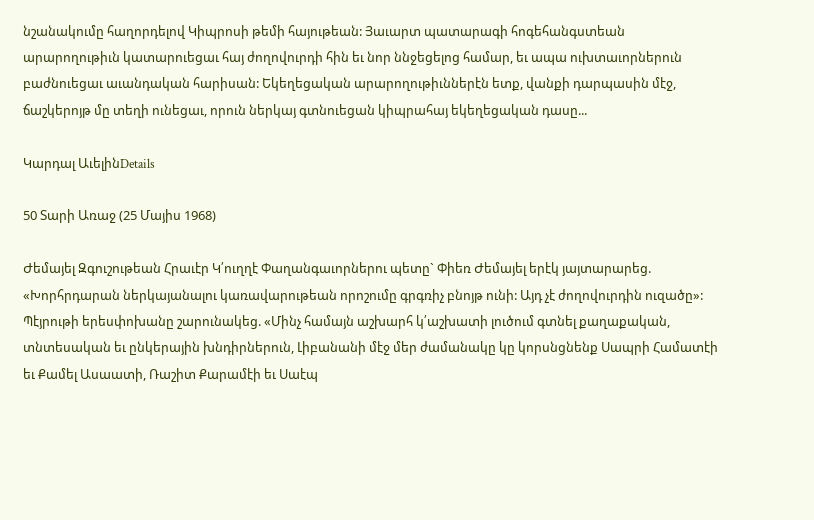նշանակումը հաղորդելով Կիպրոսի թեմի հայութեան: Յաւարտ պատարագի հոգեհանգստեան արարողութիւն կատարուեցաւ հայ ժողովուրդի հին եւ նոր ննջեցելոց համար, եւ ապա ուխտաւորներուն բաժնուեցաւ աւանդական հարիսան: Եկեղեցական արարողութիւններէն ետք, վանքի դարպասին մէջ, ճաշկերոյթ մը տեղի ունեցաւ, որուն ներկայ գտնուեցան կիպրահայ եկեղեցական դասը...

Կարդալ ԱւելինDetails

50 Տարի Առաջ (25 Մայիս 1968)

Ժեմայել Զգուշութեան Հրաւէր Կ՛ուղղէ Փաղանգաւորներու պետը` Փիեռ Ժեմայել երէկ յայտարարեց. «Խորհրդարան ներկայանալու կառավարութեան որոշումը գրգռիչ բնոյթ ունի: Այդ չէ ժողովուրդին ուզածը»: Պէյրութի երեսփոխանը շարունակեց. «Մինչ համայն աշխարհ կ՛աշխատի լուծում գտնել քաղաքական, տնտեսական եւ ընկերային խնդիրներուն, Լիբանանի մէջ մեր ժամանակը կը կորսնցնենք Սապրի Համատէի եւ Քամել Ասաատի, Ռաշիտ Քարամէի եւ Սաէպ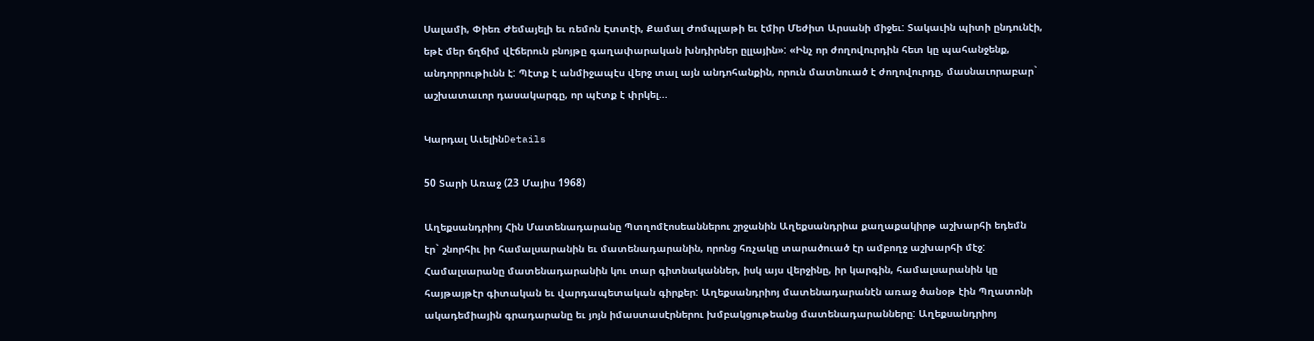Սալամի, Փիեռ Ժեմայելի եւ ռեմոն Էտտէի, Քամալ Ժոմպլաթի եւ էմիր Մեժիտ Արսանի միջեւ: Տակաւին պիտի ընդունէի, եթէ մեր ճղճիմ վէճերուն բնոյթը գաղափարական խնդիրներ ըլլային»: «Ինչ որ ժողովուրդին հետ կը պահանջենք, անդորրութիւնն է: Պէտք է անմիջապէս վերջ տալ այն անդոհանքին, որուն մատնուած է ժողովուրդը, մասնաւորաբար` աշխատաւոր դասակարգը, որ պէտք է փրկել...

Կարդալ ԱւելինDetails

50 Տարի Առաջ (23 Մայիս 1968)

Աղեքսանդրիոյ Հին Մատենադարանը Պտղոմէոսեաններու շրջանին Աղեքսանդրիա քաղաքակիրթ աշխարհի եդեմն էր` շնորհիւ իր համալսարանին եւ մատենադարանին, որոնց հռչակը տարածուած էր ամբողջ աշխարհի մէջ: Համալսարանը մատենադարանին կու տար գիտնականներ, իսկ այս վերջինը, իր կարգին, համալսարանին կը հայթայթէր գիտական եւ վարդապետական գիրքեր: Աղեքսանդրիոյ մատենադարանէն առաջ ծանօթ էին Պղատոնի ակադեմիային գրադարանը եւ յոյն իմաստասէրներու խմբակցութեանց մատենադարանները: Աղեքսանդրիոյ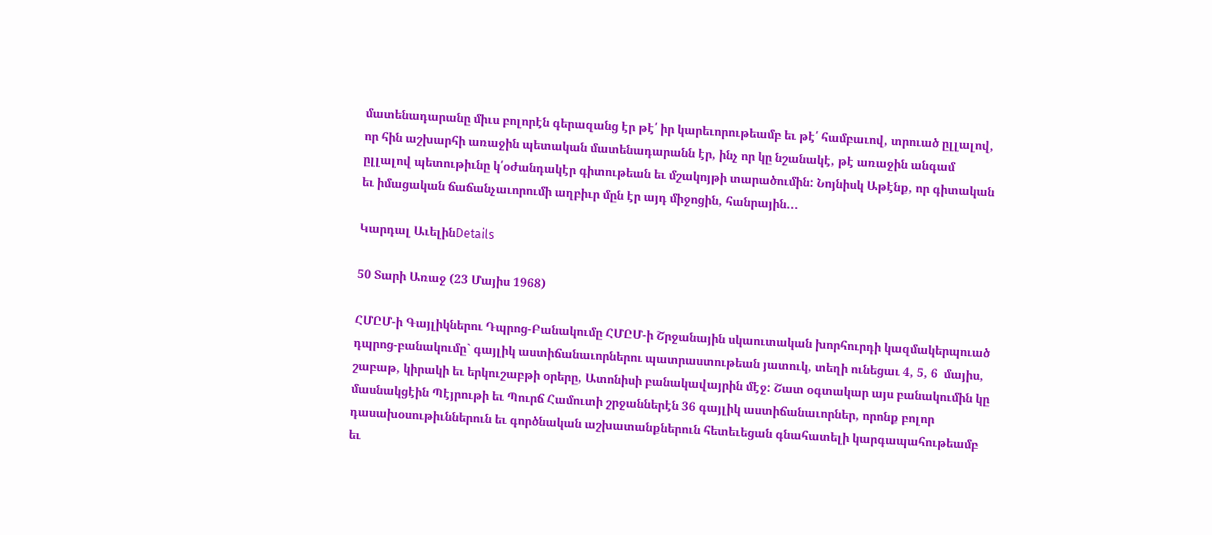մատենադարանը միւս բոլորէն գերազանց էր թէ՛ իր կարեւորութեամբ եւ թէ՛ համբաւով, տրուած ըլլալով, որ հին աշխարհի առաջին պետական մատենադարանն էր, ինչ որ կը նշանակէ, թէ առաջին անգամ ըլլալով պետութիւնը կ՛օժանդակէր գիտութեան եւ մշակոյթի տարածումին: Նոյնիսկ Աթէնք, որ գիտական եւ իմացական ճաճանչաւորումի աղբիւր մըն էր այդ միջոցին, հանրային...

Կարդալ ԱւելինDetails

50 Տարի Առաջ (23 Մայիս 1968)

ՀՄԸՄ-ի Գայլիկներու Դպրոց-Բանակումը ՀՄԸՄ-ի Շրջանային սկաուտական խորհուրդի կազմակերպուած դպրոց-բանակումը` գայլիկ աստիճանաւորներու պատրաստութեան յատուկ, տեղի ունեցաւ 4, 5, 6  մայիս, շաբաթ, կիրակի եւ երկուշաբթի օրերը, Ատոնիսի բանակավայրին մէջ: Շատ օգտակար այս բանակումին կը մասնակցէին Պէյրութի եւ Պուրճ Համուտի շրջաններէն 36 գայլիկ աստիճանաւորներ, որոնք բոլոր դասախօսութիւններուն եւ գործնական աշխատանքներուն հետեւեցան գնահատելի կարգապահութեամբ եւ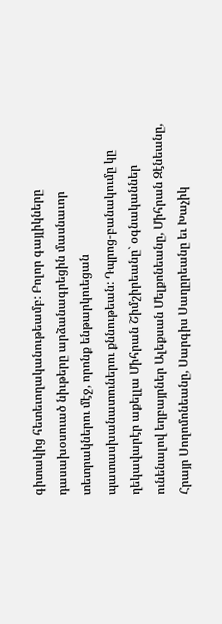գիտակից հետեւողականութեամբ: Բոլոր գայլիկները դասախօսուած նիւթերը արձանագրեցին մասնաւոր տետրակներու մէջ, որոնք ենթարկուեցան պատասխանատուներու քննութեան: Դպրոց-բանակումը կը ղեկավարէր աքելլա Միհրան Շիմշիրեանը` օգնականներ ունենալով եղբայրներ Ալեքսան Մելքոնեանը, Միհրան Զէնեանը, Հրայր Սողոմոնեանը, Սարգիս Սաղըրեանը եւ Խաչիկ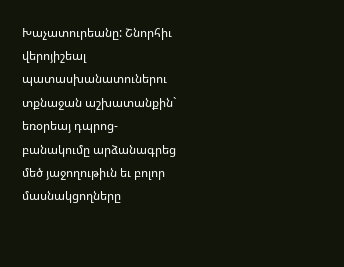Խաչատուրեանը: Շնորհիւ վերոյիշեալ պատասխանատուներու տքնաջան աշխատանքին` եռօրեայ դպրոց-բանակումը արձանագրեց մեծ յաջողութիւն եւ բոլոր մասնակցողները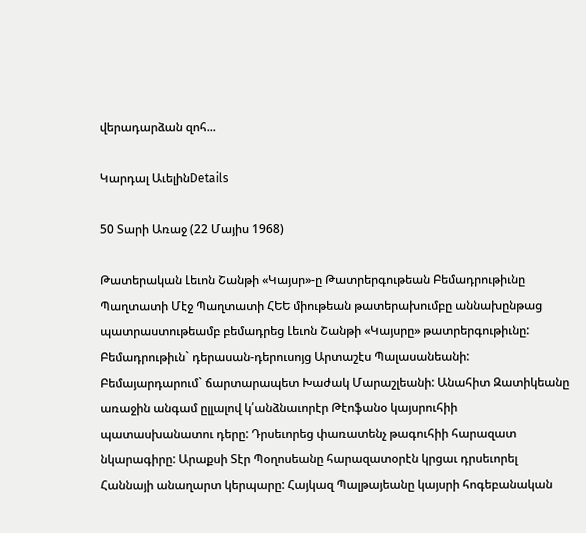վերադարձան զոհ...

Կարդալ ԱւելինDetails

50 Տարի Առաջ (22 Մայիս 1968)

Թատերական Լեւոն Շանթի «Կայսր»-ը Թատրերգութեան Բեմադրութիւնը Պաղտատի Մէջ Պաղտատի ՀԵԵ միութեան թատերախումբը աննախընթաց պատրաստութեամբ բեմադրեց Լեւոն Շանթի «Կայսրը» թատրերգութիւնը: Բեմադրութիւն` դերասան-դերուսոյց Արտաշէս Պալասանեանի: Բեմայարդարում` ճարտարապետ Խաժակ Մարաշլեանի: Անահիտ Զատիկեանը առաջին անգամ ըլլալով կ՛անձնաւորէր Թէոֆանօ կայսրուհիի պատասխանատու դերը: Դրսեւորեց փառատենչ թագուհիի հարազատ նկարագիրը: Արաքսի Տէր Պօղոսեանը հարազատօրէն կրցաւ դրսեւորել Հաննայի անաղարտ կերպարը: Հայկազ Պալթայեանը կայսրի հոգեբանական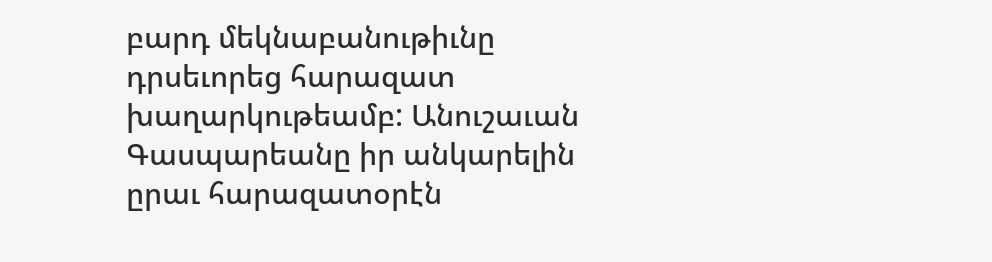բարդ մեկնաբանութիւնը դրսեւորեց հարազատ խաղարկութեամբ: Անուշաւան Գասպարեանը իր անկարելին ըրաւ հարազատօրէն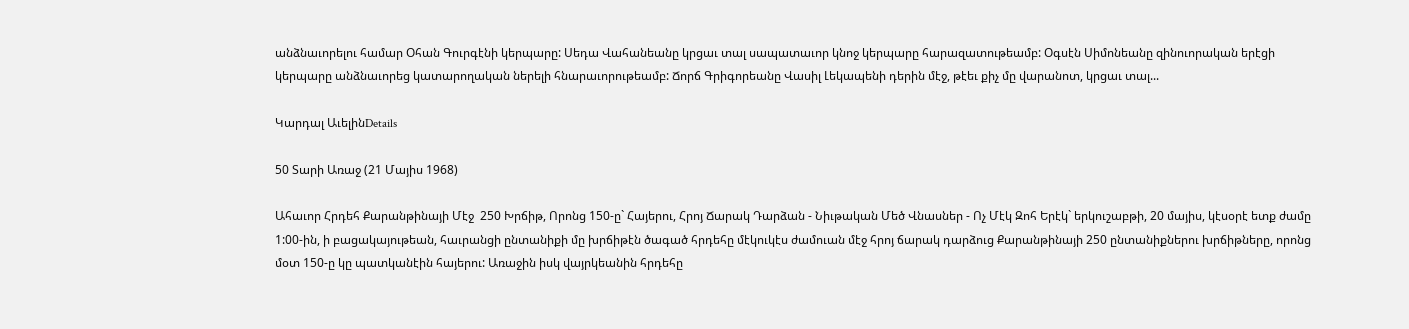անձնաւորելու համար Օհան Գուրգէնի կերպարը: Սեդա Վահանեանը կրցաւ տալ սապատաւոր կնոջ կերպարը հարազատութեամբ: Օգսէն Սիմոնեանը զինուորական երէցի կերպարը անձնաւորեց կատարողական ներելի հնարաւորութեամբ: Ճորճ Գրիգորեանը Վասիլ Լեկապենի դերին մէջ, թէեւ քիչ մը վարանոտ, կրցաւ տալ...

Կարդալ ԱւելինDetails

50 Տարի Առաջ (21 Մայիս 1968)

Ահաւոր Հրդեհ Քարանթինայի Մէջ  250 Խրճիթ, Որոնց 150-ը` Հայերու, Հրոյ Ճարակ Դարձան - Նիւթական Մեծ Վնասներ - Ոչ Մէկ Զոհ Երէկ` երկուշաբթի, 20 մայիս, կէսօրէ ետք ժամը 1:00-ին, ի բացակայութեան, հաւրանցի ընտանիքի մը խրճիթէն ծագած հրդեհը մէկուկէս ժամուան մէջ հրոյ ճարակ դարձուց Քարանթինայի 250 ընտանիքներու խրճիթները, որոնց մօտ 150-ը կը պատկանէին հայերու: Առաջին իսկ վայրկեանին հրդեհը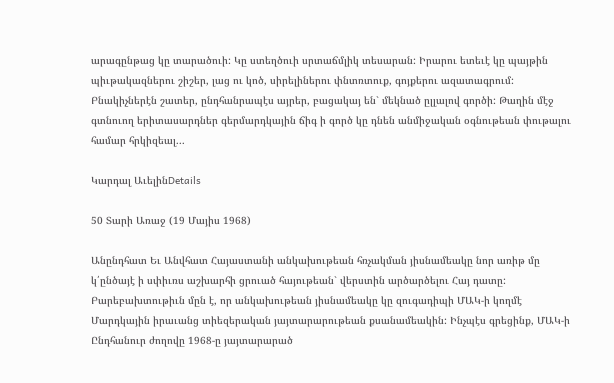արագընթաց կը տարածուի: Կը ստեղծուի սրտաճմլիկ տեսարան: Իրարու ետեւէ կը պայթին պիւթակազներու շիշեր, լաց ու կոծ, սիրելիներու փնտռտուք, գոյքերու ազատագրում: Բնակիչներէն շատեր, ընդհանրապէս այրեր, բացակայ են` մեկնած ըլլալով գործի: Թաղին մէջ գտնուող երիտասարդներ գերմարդկային ճիգ ի գործ կը դնեն անմիջական օգնութեան փութալու համար հրկիզեալ...

Կարդալ ԱւելինDetails

50 Տարի Առաջ (19 Մայիս 1968)

Անընդհատ Եւ Անվհատ Հայաստանի անկախութեան հռչակման յիսնամեակը նոր առիթ մը կ՛ընծայէ ի սփիւռս աշխարհի ցրուած հայութեան` վերստին արծարծելու Հայ դատը: Բարեբախտութիւն մըն է, որ անկախութեան յիսնամեակը կը զուգադիպի ՄԱԿ-ի կողմէ Մարդկային իրաւանց տիեզերական յայտարարութեան քսանամեակին: Ինչպէս գրեցինք, ՄԱԿ-ի Ընդհանուր ժողովը 1968-ը յայտարարած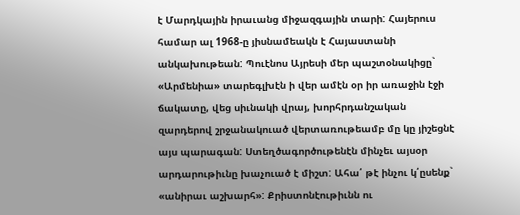է Մարդկային իրաւանց միջազգային տարի: Հայերուս համար ալ 1968-ը յիսնամեակն է Հայաստանի անկախութեան: Պուէնոս Այրեսի մեր պաշտօնակիցը` «Արմենիա» տարեգլխէն ի վեր ամէն օր իր առաջին էջի ճակատը, վեց սիւնակի վրայ, խորհրդանշական զարդերով շրջանակուած վերտառութեամբ մը կը յիշեցնէ այս պարագան: Ստեղծագործութենէն մինչեւ այսօր արդարութիւնը խաչուած է միշտ: Ահա՛ թէ ինչու կ՛ըսենք` «անիրաւ աշխարհ»: Քրիստոնէութիւնն ու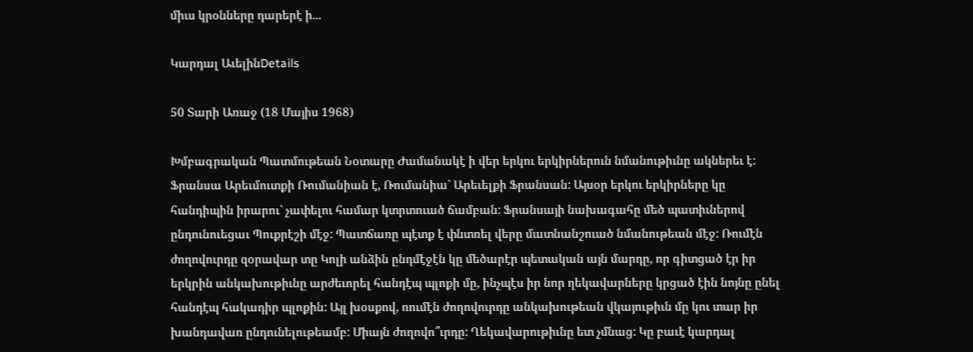միւս կրօնները դարերէ ի...

Կարդալ ԱւելինDetails

50 Տարի Առաջ (18 Մայիս 1968)

Խմբագրական Պատմութեան Նօտարը Ժամանակէ ի վեր երկու երկիրներուն նմանութիւնը ակներեւ է: Ֆրանսա Արեւմուտքի Ռումանիան է, Ռումանիա` Արեւելքի Ֆրանսան: Այսօր երկու երկիրները կը հանդիպին իրարու` չափելու համար կտրտուած ճամբան: Ֆրանսայի նախագահը մեծ պատիւներով ընդունուեցաւ Պուքրէշի մէջ: Պատճառը պէտք է փնտռել վերը մատնանշուած նմանութեան մէջ: Ռումէն ժողովուրդը զօրավար տը Կոլի անձին ընդմէջէն կը մեծարէր պետական այն մարդը, որ գիտցած էր իր երկրին անկախութիւնը արժեւորել հանդէպ պլոքի մը, ինչպէս իր նոր ղեկավարները կրցած էին նոյնը ընել հանդէպ հակադիր պլոքին: Այլ խօսքով, ռումէն ժողովուրդը անկախութեան վկայութիւն մը կու տար իր խանդավառ ընդունելութեամբ: Միայն ժողովո՞ւրդը: Ղեկավարութիւնը ետ չմնաց: Կը բաւէ կարդալ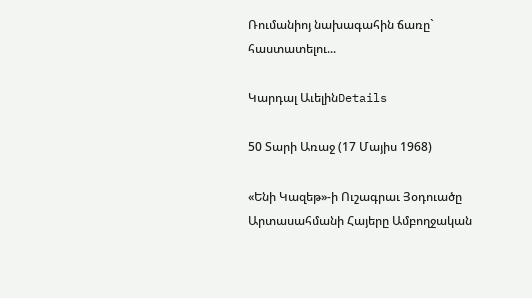Ռումանիոյ նախագահին ճառը` հաստատելու...

Կարդալ ԱւելինDetails

50 Տարի Առաջ (17 Մայիս 1968)

«Ենի Կազեթ»-ի Ուշագրաւ Յօդուածը Արտասահմանի Հայերը Ամբողջական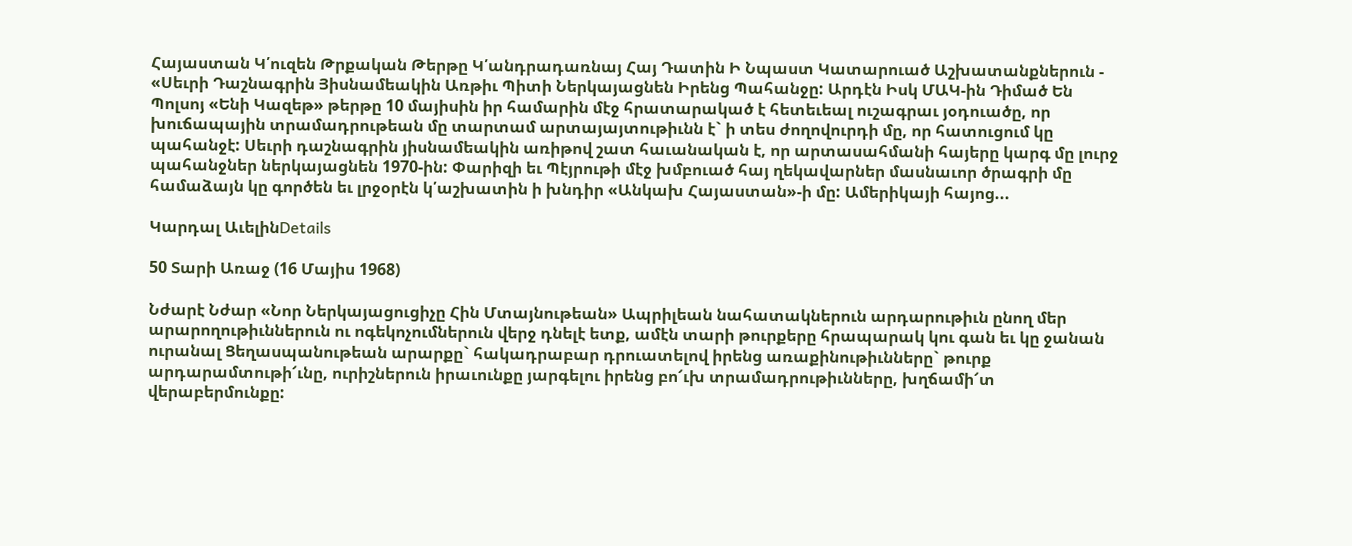Հայաստան Կ՛ուզեն Թրքական Թերթը Կ՛անդրադառնայ Հայ Դատին Ի Նպաստ Կատարուած Աշխատանքներուն - «Սեւրի Դաշնագրին Յիսնամեակին Առթիւ Պիտի Ներկայացնեն Իրենց Պահանջը: Արդէն Իսկ ՄԱԿ-ին Դիմած Են Պոլսոյ «Ենի Կազեթ» թերթը 10 մայիսին իր համարին մէջ հրատարակած է հետեւեալ ուշագրաւ յօդուածը, որ խուճապային տրամադրութեան մը տարտամ արտայայտութիւնն է` ի տես ժողովուրդի մը, որ հատուցում կը պահանջէ: Սեւրի դաշնագրին յիսնամեակին առիթով շատ հաւանական է, որ արտասահմանի հայերը կարգ մը լուրջ պահանջներ ներկայացնեն 1970-ին: Փարիզի եւ Պէյրութի մէջ խմբուած հայ ղեկավարներ մասնաւոր ծրագրի մը համաձայն կը գործեն եւ լրջօրէն կ՛աշխատին ի խնդիր «Անկախ Հայաստան»-ի մը: Ամերիկայի հայոց...

Կարդալ ԱւելինDetails

50 Տարի Առաջ (16 Մայիս 1968)

Նժարէ Նժար «Նոր Ներկայացուցիչը Հին Մտայնութեան» Ապրիլեան նահատակներուն արդարութիւն ընող մեր արարողութիւններուն ու ոգեկոչումներուն վերջ դնելէ ետք, ամէն տարի թուրքերը հրապարակ կու գան եւ կը ջանան ուրանալ Ցեղասպանութեան արարքը` հակադրաբար դրուատելով իրենց առաքինութիւնները` թուրք արդարամտութի՜ւնը, ուրիշներուն իրաւունքը յարգելու իրենց բո՜ւխ տրամադրութիւնները, խղճամի՜տ վերաբերմունքը: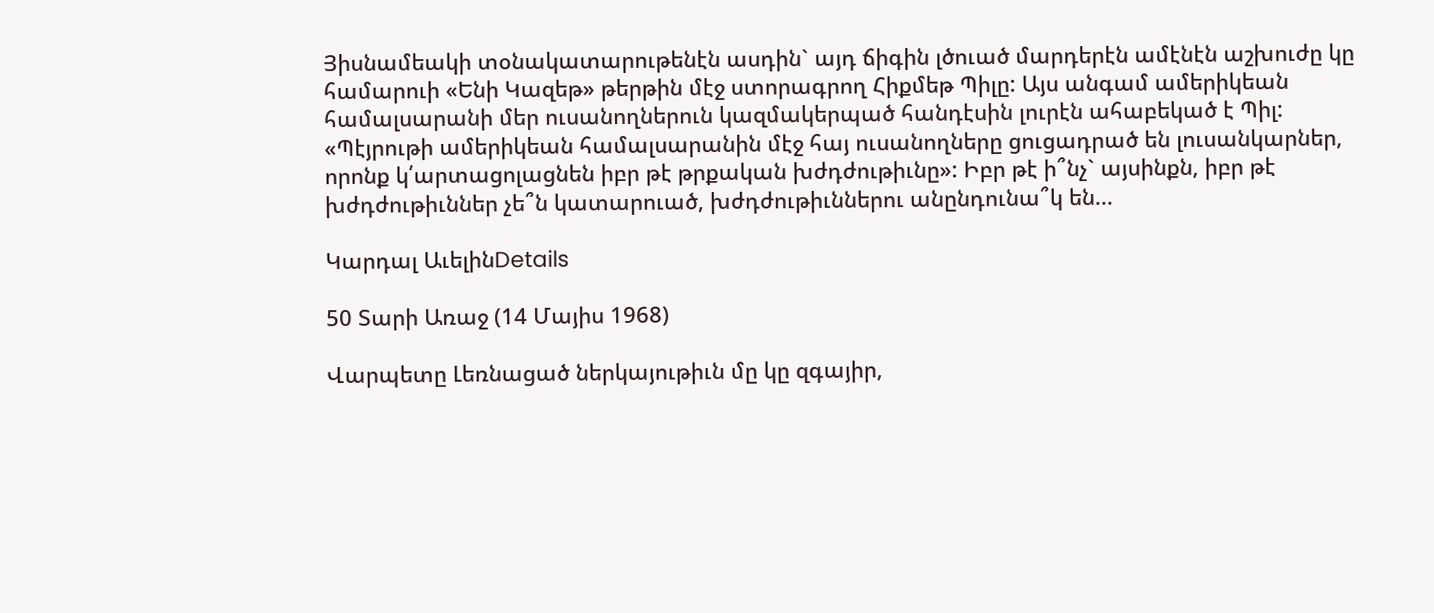Յիսնամեակի տօնակատարութենէն ասդին` այդ ճիգին լծուած մարդերէն ամէնէն աշխուժը կը համարուի «Ենի Կազեթ» թերթին մէջ ստորագրող Հիքմեթ Պիլը: Այս անգամ ամերիկեան համալսարանի մեր ուսանողներուն կազմակերպած հանդէսին լուրէն ահաբեկած է Պիլ: «Պէյրութի ամերիկեան համալսարանին մէջ հայ ուսանողները ցուցադրած են լուսանկարներ, որոնք կ՛արտացոլացնեն իբր թէ թրքական խժդժութիւնը»: Իբր թէ ի՞նչ` այսինքն, իբր թէ խժդժութիւններ չե՞ն կատարուած, խժդժութիւններու անընդունա՞կ են...

Կարդալ ԱւելինDetails

50 Տարի Առաջ (14 Մայիս 1968)

Վարպետը Լեռնացած ներկայութիւն մը կը զգայիր,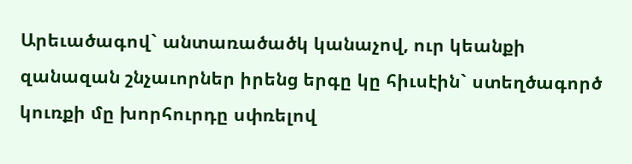Արեւածագով` անտառածածկ կանաչով, ուր կեանքի զանազան շնչաւորներ իրենց երգը կը հիւսէին` ստեղծագործ կուռքի մը խորհուրդը սփռելով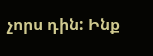չորս դին: Ինք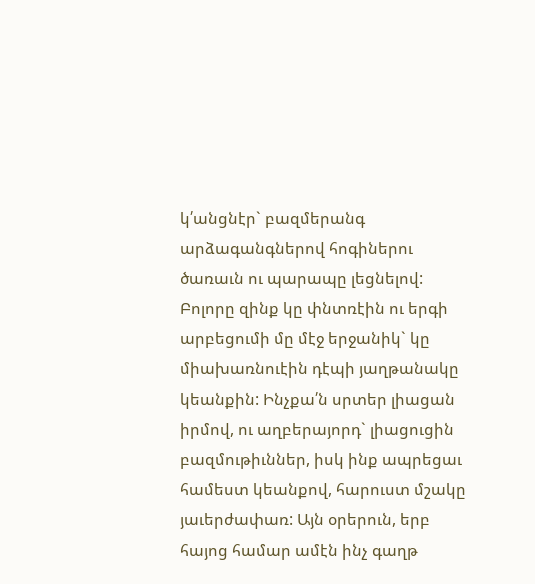կ՛անցնէր` բազմերանգ արձագանգներով հոգիներու ծառաւն ու պարապը լեցնելով: Բոլորը զինք կը փնտռէին ու երգի արբեցումի մը մէջ երջանիկ` կը միախառնուէին դէպի յաղթանակը կեանքին: Ինչքա՛ն սրտեր լիացան իրմով, ու աղբերայորդ` լիացուցին բազմութիւններ, իսկ ինք ապրեցաւ համեստ կեանքով, հարուստ մշակը յաւերժափառ: Այն օրերուն, երբ հայոց համար ամէն ինչ գաղթ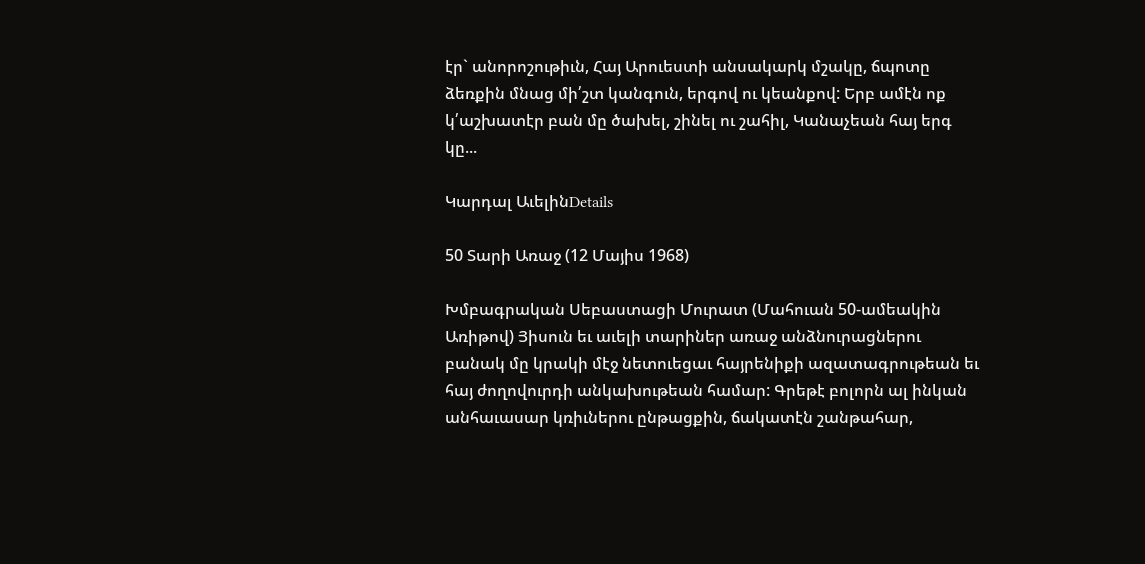էր` անորոշութիւն, Հայ Արուեստի անսակարկ մշակը, ճպոտը ձեռքին մնաց մի՛շտ կանգուն, երգով ու կեանքով: Երբ ամէն ոք կ՛աշխատէր բան մը ծախել, շինել ու շահիլ, Կանաչեան հայ երգ կը...

Կարդալ ԱւելինDetails

50 Տարի Առաջ (12 Մայիս 1968)

Խմբագրական Սեբաստացի Մուրատ (Մահուան 50-ամեակին Առիթով) Յիսուն եւ աւելի տարիներ առաջ անձնուրացներու բանակ մը կրակի մէջ նետուեցաւ հայրենիքի ազատագրութեան եւ հայ ժողովուրդի անկախութեան համար: Գրեթէ բոլորն ալ ինկան անհաւասար կռիւներու ընթացքին, ճակատէն շանթահար,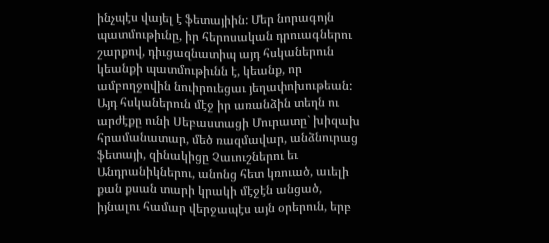ինչպէս վայել է ֆետայիին: Մեր նորագոյն պատմութիւնը, իր հերոսական դրուագներու շարքով, դիւցազնատիպ այդ հսկաներուն կեանքի պատմութիւնն է, կեանք, որ ամբողջովին նուիրուեցաւ յեղափոխութեան: Այդ հսկաներուն մէջ իր առանձին տեղն ու արժէքը ունի Սեբաստացի Մուրատը` խիզախ հրամանատար, մեծ ռազմավար, անձնուրաց ֆետայի, զինակիցը Չաւուշներու եւ Անդրանիկներու, անոնց հետ կռուած, աւելի քան քսան տարի կրակի մէջէն անցած, իյնալու համար վերջապէս այն օրերուն, երբ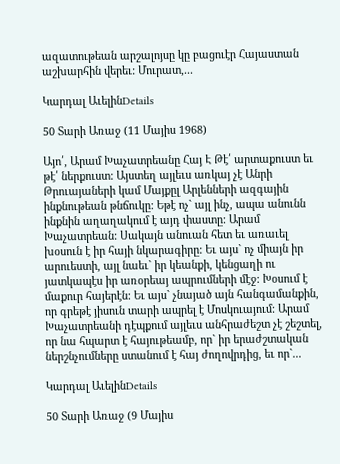ազատութեան արշալոյսը կը բացուէր Հայաստան աշխարհին վերեւ: Մուրատ,...

Կարդալ ԱւելինDetails

50 Տարի Առաջ (11 Մայիս 1968)

Այո՛, Արամ Խաչատրեանը Հայ Է Թէ՛ արտաքուստ եւ թէ՛ ներքուստ: Այստեղ այլեւս առկայ չէ Անրի Թրուայաների կամ Մայքըլ Արլենների ազգային ինքնութեան թնճուկը: Եթէ ոչ` այլ ինչ, ապա անունն ինքնին աղաղակում է այդ փաստը: Արամ Խաչատրեան: Սակայն անուան հետ եւ առաւել խօսուն է իր հայի նկարագիրը: Եւ այս` ոչ միայն իր արուեստի, այլ նաեւ` իր կեանքի, կենցաղի ու յատկապէս իր առօրեայ ապրումների մէջ: Խօսում է մաքուր հայերէն: Եւ այս` չնայած այն հանգամանքին, որ գրեթէ յիսուն տարի ապրել է Մոսկուայում: Արամ Խաչատրեանի դէպքում այլեւս անհրաժեշտ չէ շեշտել, որ նա հպարտ է հայութեամբ, որ` իր երաժշտական ներշնչումները ստանում է հայ ժողովրդից, եւ որ`...

Կարդալ ԱւելինDetails

50 Տարի Առաջ (9 Մայիս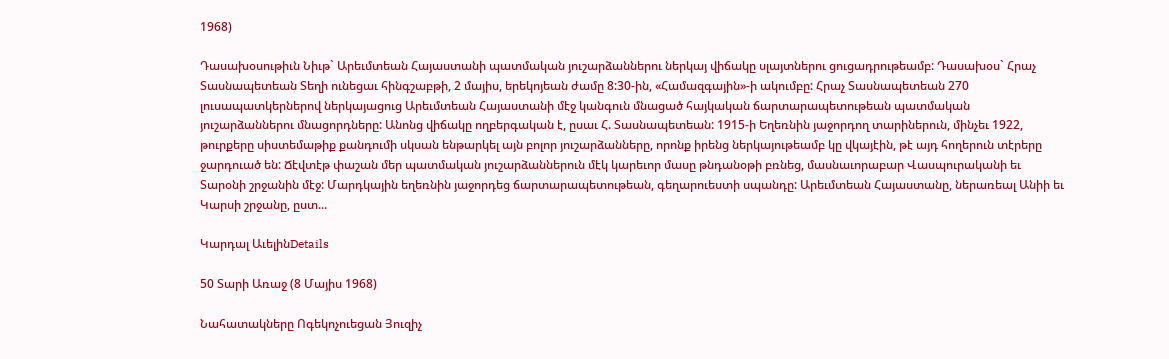1968)

Դասախօսութիւն Նիւթ` Արեւմտեան Հայաստանի պատմական յուշարձաններու ներկայ վիճակը սլայտներու ցուցադրութեամբ: Դասախօս` Հրաչ Տասնապետեան Տեղի ունեցաւ հինգշաբթի, 2 մայիս, երեկոյեան ժամը 8:30-ին, «Համազգային»-ի ակումբը: Հրաչ Տասնապետեան 270 լուսապատկերներով ներկայացուց Արեւմտեան Հայաստանի մէջ կանգուն մնացած հայկական ճարտարապետութեան պատմական յուշարձաններու մնացորդները: Անոնց վիճակը ողբերգական է, ըսաւ Հ. Տասնապետեան: 1915-ի Եղեռնին յաջորդող տարիներուն, մինչեւ 1922, թուրքերը սիստեմաթիք քանդումի սկսան ենթարկել այն բոլոր յուշարձանները, որոնք իրենց ներկայութեամբ կը վկայէին, թէ այդ հողերուն տէրերը ջարդուած են: Ճէվտէթ փաշան մեր պատմական յուշարձաններուն մէկ կարեւոր մասը թնդանօթի բռնեց, մասնաւորաբար Վասպուրականի եւ Տարօնի շրջանին մէջ: Մարդկային եղեռնին յաջորդեց ճարտարապետութեան, գեղարուեստի սպանդը: Արեւմտեան Հայաստանը, ներառեալ Անիի եւ Կարսի շրջանը, ըստ...

Կարդալ ԱւելինDetails

50 Տարի Առաջ (8 Մայիս 1968)

Նահատակները Ոգեկոչուեցան Յուզիչ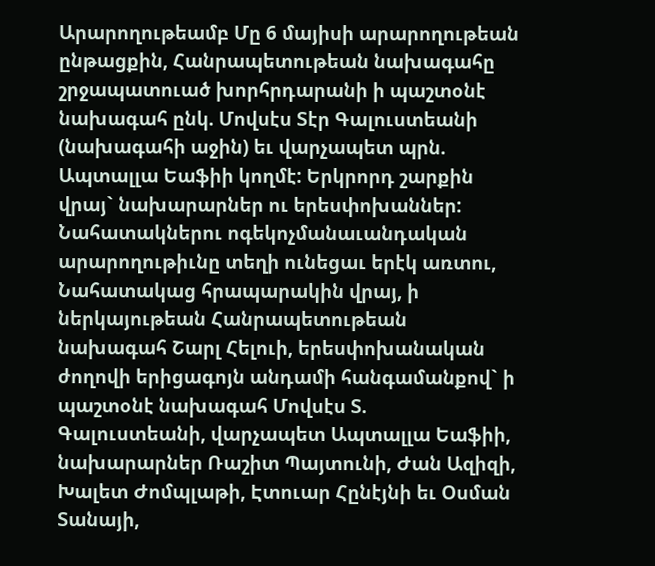Արարողութեամբ Մը 6 մայիսի արարողութեան ընթացքին, Հանրապետութեան նախագահը շրջապատուած խորհրդարանի ի պաշտօնէ նախագահ ընկ. Մովսէս Տէր Գալուստեանի (նախագահի աջին) եւ վարչապետ պրն. Ապտալլա Եաֆիի կողմէ: Երկրորդ շարքին վրայ` նախարարներ ու երեսփոխաններ: Նահատակներու ոգեկոչմանաւանդական արարողութիւնը տեղի ունեցաւ երէկ առտու, Նահատակաց հրապարակին վրայ, ի ներկայութեան Հանրապետութեան նախագահ Շարլ Հելուի, երեսփոխանական ժողովի երիցագոյն անդամի հանգամանքով` ի պաշտօնէ նախագահ Մովսէս Տ. Գալուստեանի, վարչապետ Ապտալլա Եաֆիի, նախարարներ Ռաշիտ Պայտունի, Ժան Ազիզի, Խալետ Ժոմպլաթի, Էտուար Հընէյնի եւ Օսման Տանայի,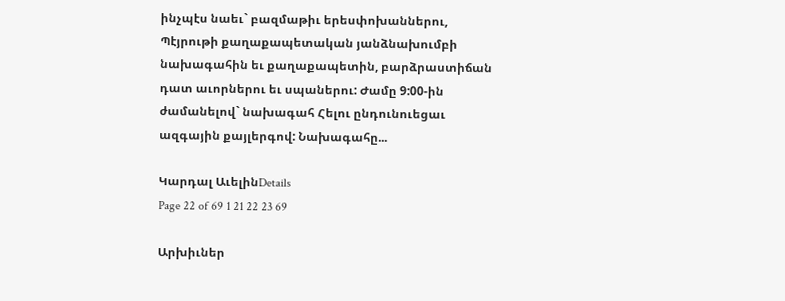ինչպէս նաեւ` բազմաթիւ երեսփոխաններու, Պէյրութի քաղաքապետական յանձնախումբի նախագահին եւ քաղաքապետին, բարձրաստիճան դատ աւորներու եւ սպաներու: Ժամը 9:00-ին ժամանելով` նախագահ Հելու ընդունուեցաւ ազգային քայլերգով: Նախագահը...

Կարդալ ԱւելինDetails
Page 22 of 69 1 21 22 23 69

Արխիւներ